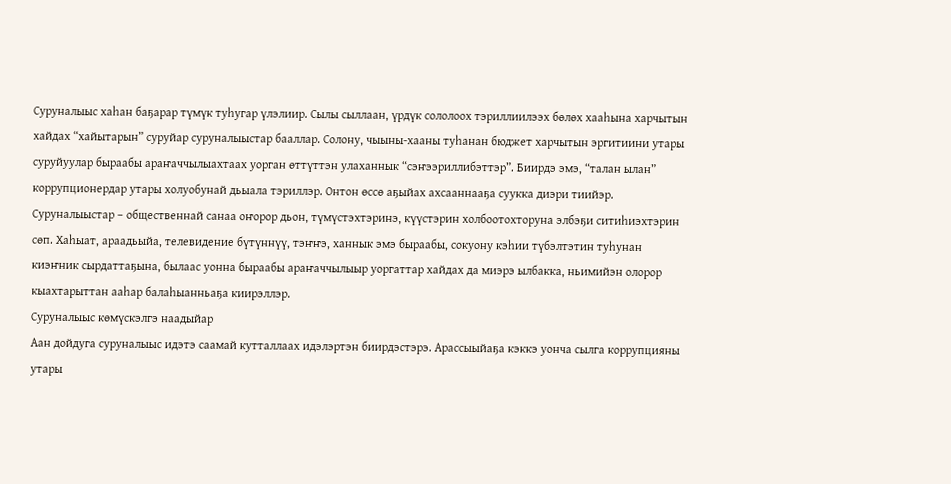Суруналыыс хаһан баҕарар түмүк туһугар үлэлиир. Сылы сыллаан, үрдүк сололоох тэриллиилээх бөлөх хааһына харчытын хайдах “хайытарын” суруйар суруналыыстар бааллар. Солону, чыыны-хааны туһанан бюджет харчытын эргитиини утары суруйуулар быраабы араҥаччылыахтаах уорган өттүттэн улаханнык “сэҥээриллибэттэр”. Биирдэ эмэ, “талан ылан” коррупционердар утары холуобунай дьыала тэриллэр. Онтон өссө аҕыйах ахсааннааҕа суукка диэри тиийэр.
Суруналыыстар – общественнай санаа оҥорор дьон, түмүстэхтэринэ, күүстэрин холбоотохторуна элбэҕи ситиһиэхтэрин сөп. Хаһыат, араадьыйа, телевидение бүтүннүү, тэҥҥэ, ханнык эмэ быраабы, сокуону кэһии түбэлтэтин туһунан киэҥник сырдаттаҕына, былаас уонна быраабы араҥаччылыыр уоргаттар хайдах да миэрэ ылбакка, ньимийэн олорор кыахтарыттан ааһар балаһыанньаҕа киирэллэр.
Суруналыыс көмүскэлгэ наадыйар
Аан дойдуга суруналыыс идэтэ саамай кутталлаах идэлэртэн биирдэстэрэ. Арассыыйаҕа кэккэ уонча сылга коррупцияны утары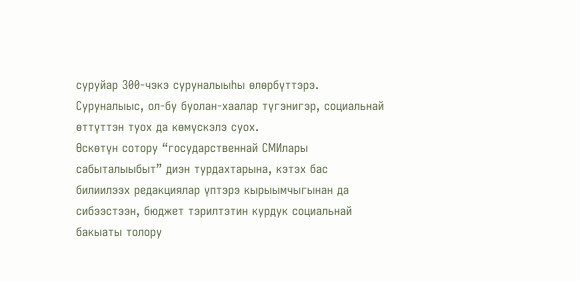суруйар 300-чэкэ суруналыыһы өлөрбүттэрэ. Суруналыыс, ол-бу буолан-хаалар түгэнигэр, социальнай өттүттэн туох да көмүскэлэ суох.
Өскөтүн сотору “государственнай СМИлары сабыталыыбыт” диэн турдахтарына, кэтэх бас билиилээх редакциялар үптэрэ кырыымчыгынан да сибээстээн, бюджет тэрилтэтин курдук социальнай бакыаты толору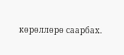көрөллөрө саарбах.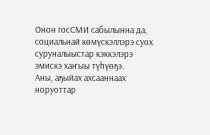Онон госСМИ сабылынна да, социальнай көмүскэллэрэ суох суруналыыстар кэккэлэрэ эмискэ хаҥыы түһүөҕэ.
Аны, аҕыйах ахсааннаах норуоттар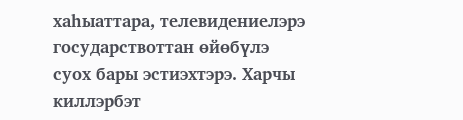хаһыаттара, телевидениелэрэ государствоттан өйөбүлэ суох бары эстиэхтэрэ. Харчы киллэрбэт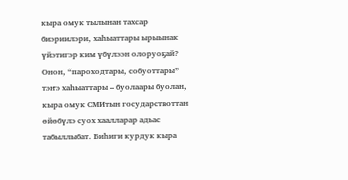кыра омук тылынан тахсар биэриилэри, хаһыаттары ырыынак үйэтигэр ким үбүлээн олоруоҕай? Онон, “пароходтары, собуоттары” тэҥэ хаһыаттары – буолаары буолан, кыра омук СМИтын государствоттан өйөбүлэ суох хаалларар адьас табыллыбат. Биһиги курдук кыра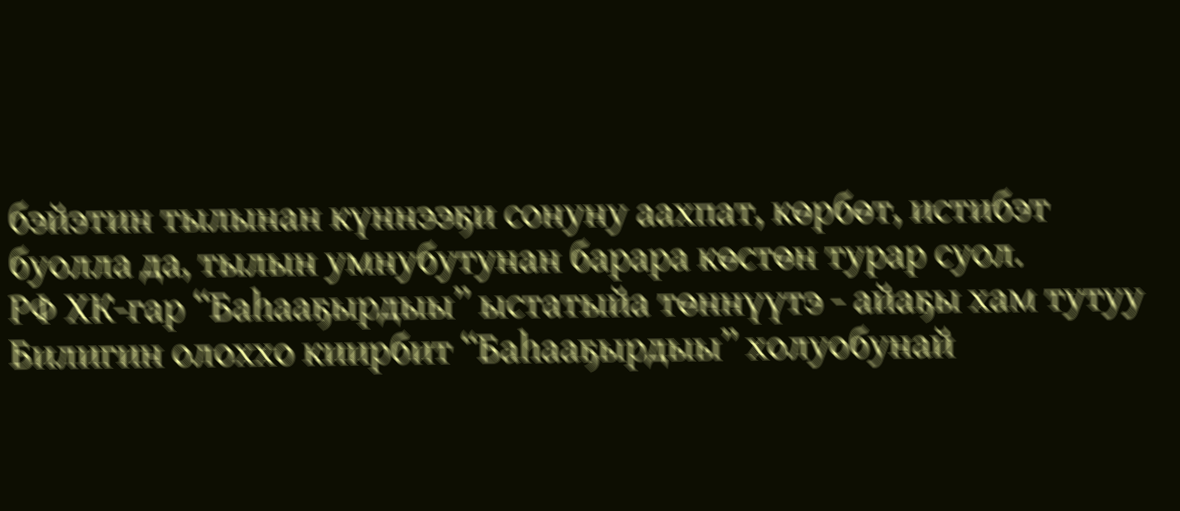бэйэтин тылынан күннээҕи сонуну аахпат, көрбөт, истибэт буолла да, тылын умнубутунан барара көстөн турар суол.
РФ ХК-гар “Баһааҕырдыы” ыстатыйа төннүүтэ - айаҕы хам тутуу
Билигин олоххо киирбит “Баһааҕырдыы” холуобунай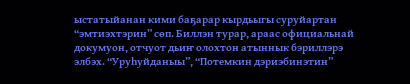ыстатыйанан кими баҕарар кырдьыгы суруйартан “эмтиэхтэрин” сөп. Биллэн турар, араас официальнай докумуон, отчуот дьиҥ олохтон атыннык бэриллэрэ элбэх. “Уруһуйданыы”, “Потемкин дэриэбинэтин”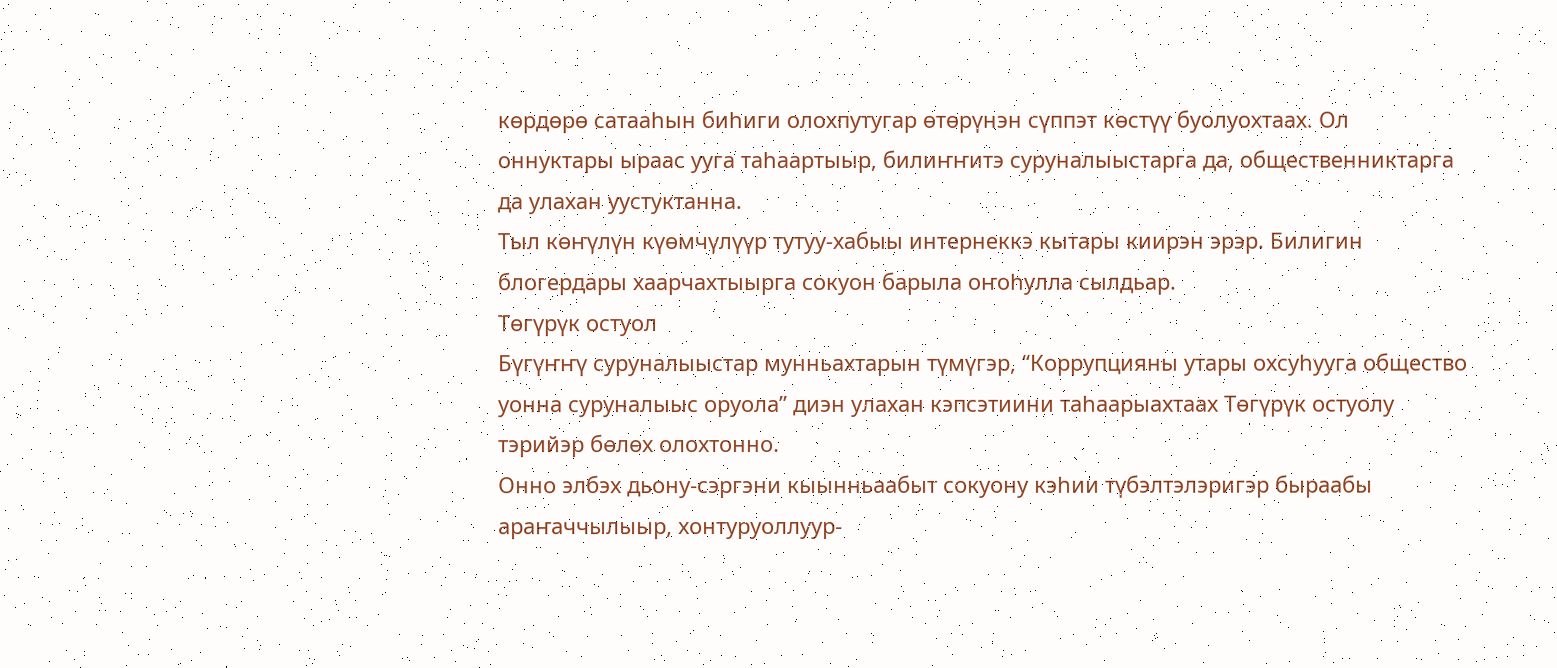көрдөрө сатааһын биһиги олохпутугар өтөрүнэн сүппэт көстүү буолуохтаах. Ол оннуктары ыраас ууга таһаартыыр, билиҥҥитэ суруналыыстарга да, общественниктарга да улахан уустуктанна.
Тыл көҥүлүн күөмчүлүүр тутуу-хабыы интернеккэ кытары киирэн эрэр. Билигин блогердары хаарчахтыырга сокуон барыла оҥоһулла сылдьар.
Төгүрүк остуол
Бүгүҥҥү суруналыыстар мунньахтарын түмүгэр, “Коррупцияны утары охсуһууга общество уонна суруналыыс оруола” диэн улахан кэпсэтиини таһаарыахтаах Төгүрүк остуолу тэрийэр бөлөх олохтонно.
Онно элбэх дьону-сэргэни кыынньаабыт сокуону кэһии түбэлтэлэригэр быраабы араҥаччылыыр, хонтуруоллуур-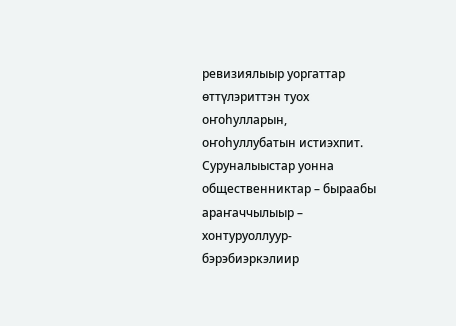ревизиялыыр уоргаттар өттүлэриттэн туох оҥоһулларын, оҥоһуллубатын истиэхпит. Суруналыыстар уонна общественниктар – быраабы араҥаччылыыр – хонтуруоллуур-бэрэбиэркэлиир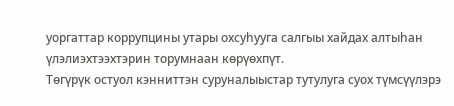уоргаттар коррупцины утары охсуһууга салгыы хайдах алтыһан үлэлиэхтээхтэрин торумнаан көрүөхпүт.
Төгүрүк остуол кэнниттэн суруналыыстар тутулуга суох түмсүүлэрэ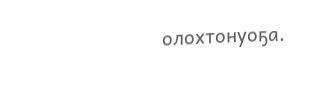олохтонуоҕа.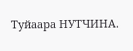Туйаара НУТЧИНА.